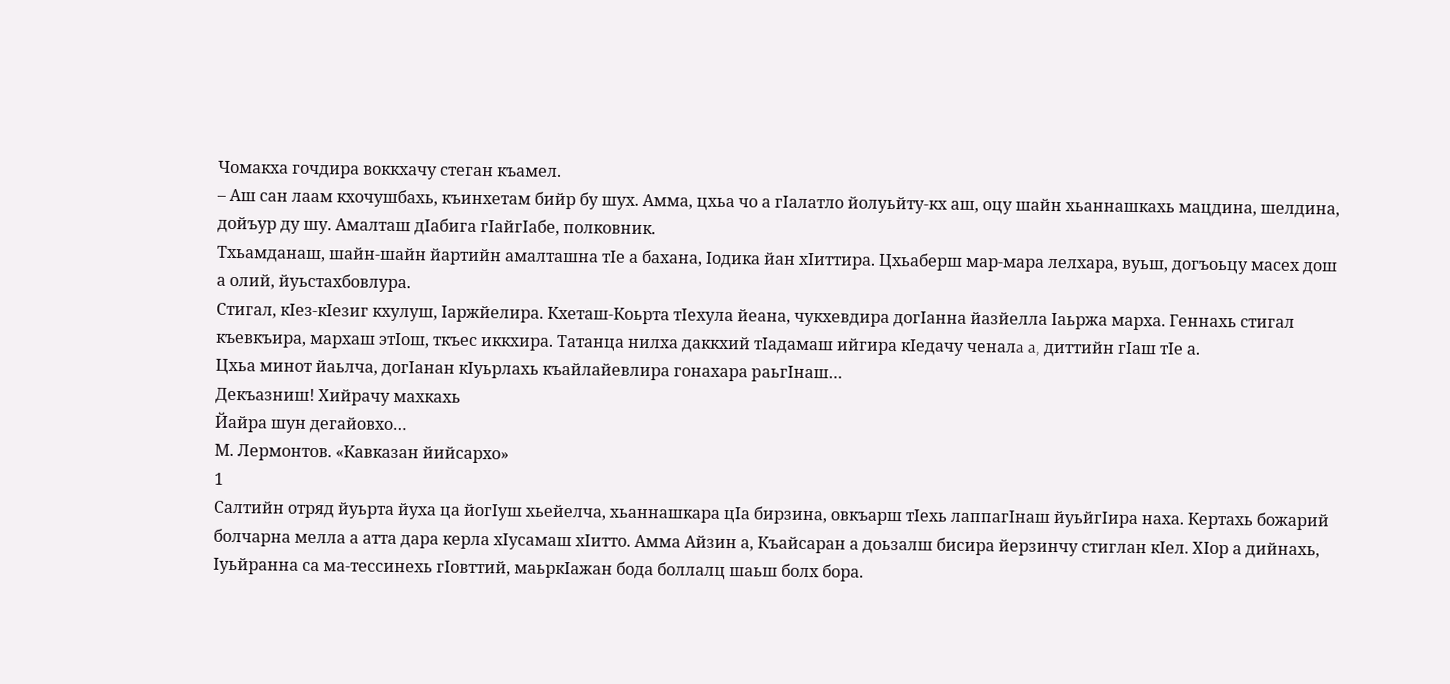Чомакха гочдира воккхачу стеган къамел.
– Аш сан лаам кхочушбахь, къинхетам бийр бу шух. Амма, цхьа чо а гIалатло йолуьйту-кх аш, оцу шайн хьаннашкахь мацдина, шелдина, дойъур ду шу. Амалташ дIабига гIайгІабе, полковник.
Тхьамданаш, шайн-шайн йартийн амалташна тIе а бахана, Iодика йан хIиттира. Цхьаберш мар-мара лелхара, вуьш, догъоьцу масех дош а олий, йуьстахбовлура.
Стигал, кIез-кIезиг кхулуш, Iаржйелира. Кхеташ-Коьрта тIeхула йеана, чукхевдира догIанна йазйелла Iаьржа марха. Геннахь стигал къевкъира, мархаш этIош, ткъес иккхира. Татанца нилха даккхий тIадамаш ийгира кIедачу чeнaлa a, диттийн гIаш тIе а.
Цхьа минот йаьлча, догIанан кIуьрлахь къайлайевлира гонахара paьгIнаш…
Декъазниш! Хийрачу махкахь
Йайра шун дегайовхо…
М. Лермонтов. «Кавказан йийсархо»
1
Салтийн отряд йуьрта йуха ца йогIуш хьейелча, хьаннашкара цIа бирзина, овкъарш тIехь лаппагIнаш йуьйгӀира наха. Кертахь божарий болчарна мелла а атта дара керла хIусамаш хIитто. Амма Айзин а, Къайсаран а доьзалш бисира йерзинчу стиглан кIел. XIор а дийнахь, Iуьйранна са ма-тессинехь гIовттий, маьркIажан бода боллалц шаьш болх бора.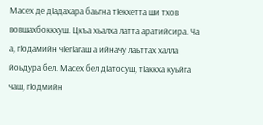Масех де дIадахара баьгна тIекхетта ши тхов вовшахбоккхуш. Цкъа хьалха латта аратийсира. Ча а, гIодамийн чIегIагаш а ийначу лаьттах халла йоьдура бел. Масех бел дIатосуш, тIаккха куьйга чаш, гIодмийн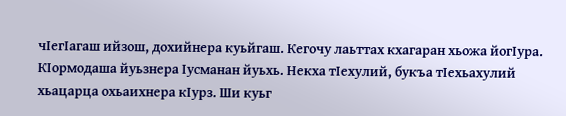чIегIагаш ийзош, дохийнера куьйгаш. Кегочу лаьттах кхагаран хьожа йогIура. КІормодаша йуьзнера Іусманан йуьхь. Некха тIехулий, букъа тIехьахулий хьацарца охьаихнера кIурз. Ши куьг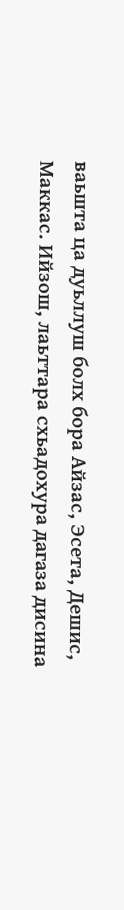ваьшта ца дуьллуш болх бора Айзас, Эсета, Дешис, Маккас. Ийзош, лаьттара схьадохурa дaгaзa дисина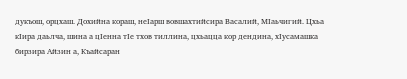дукъош, орцхаш. Доxийна кораш, неIарш вовшахтийсира Васалий, МIaьчигий. Цхьа кIира даьлча, шина а цIенна тIе тхов тиллина, цхьацца кор дендина, хIусамашка бирзира Айзин а, Къайсаран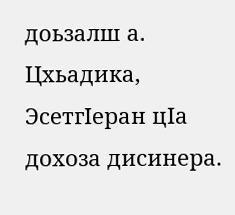доьзалш а. Цхьадика, ЭсетгIеран цIа дохоза дисинера.